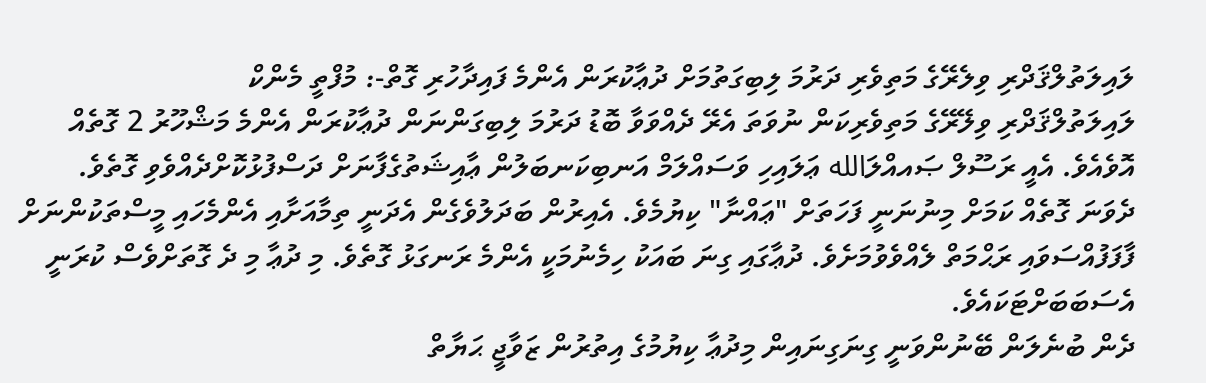ލައިލަތުލްޤަދްރި ވިލެރޭގެ މަތިވެރި ދަރުމަ ލިބިގަތުމަށް ދުޢާކުރަން އެންމެ ފައިދާހުރި ގޮތް-: މުފްތީ މެންކް
ލައިލަތުލްޤަދްރި ވިލޭރޭގެ މަތިވެރިކަން ނުވަތަ އެރޭ ދެއްވަވާ ބޮޑު ދަރުމަ ލިބިގަންނަން ދުޢާކުރަން އެންމެ މަޝްހޫރު 2 ގޮތެއް އޮވެއެވެ. އެއީ ރަސޫލް ޞައއްލަالله ޢަލައިހި ވަސައްލަމް އަނބިކަނބަލުން ޢާއިޝަތުގެފާނަށް ދަސްފުޅުކޮށްދެއްވެވި ގޮތެވެ.
ދެވަނަ ގޮތެއް ކަމަށް މިނުނަނީ ފަހަތަށް "ޢައްނާ" ކިޔުމެވެ. އެއިރުން ބަދަލުވެގެން އެދަނީ ތިމާއަށާއި އެންމެހައި މީސްތަކުންނަށް ފާފަފުއްސަވައި ރަޙްމަތް ލެއްވެވުމަށެވެ. ދުޢާގައި ގިނަ ބައަކު ހިމެނުމަކީ އެންމެ ރަނގަޅު ގޮތެވެ. މި ދުޢާ މި ދެ ގޮތަށްވެސް ކުރަނީ އެސަބަބަށްޓަކައެވެ.
ދެން ބުނެލަން ބޭނުންވަނީ ގިނަގިނައިން މިދުޢާ ކިޔުމުގެ އިތުރުން ޒަވާޖީ ޙަޔާތް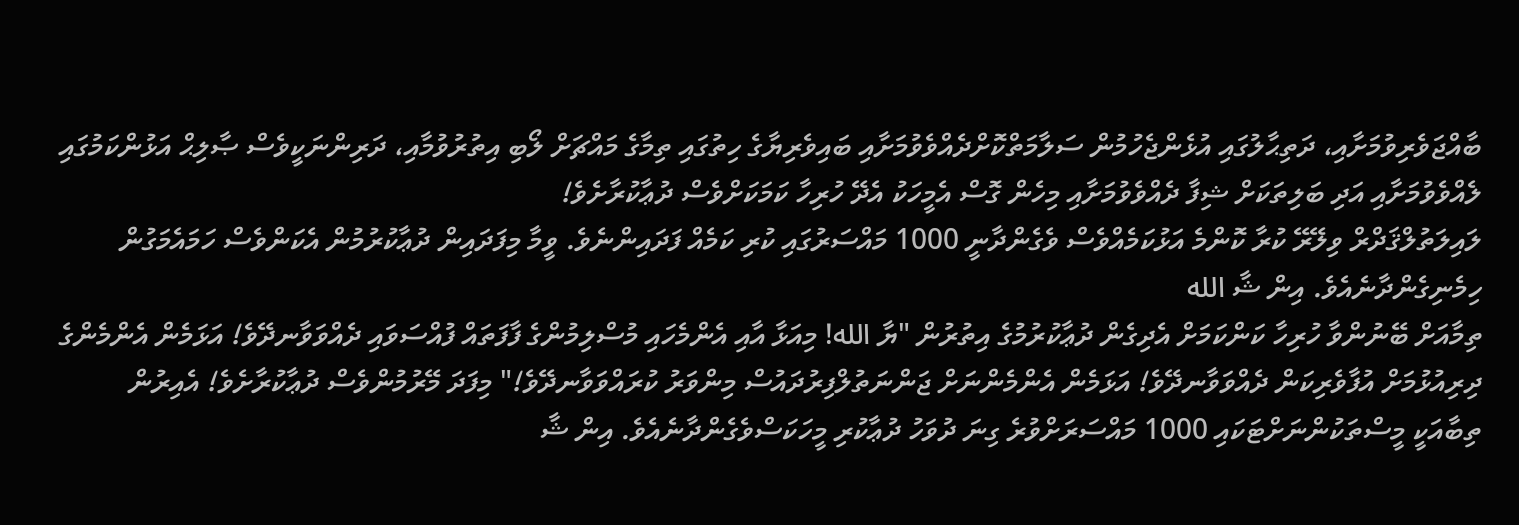ބާއްޖަވެރިވުމަށާއި، ދަތިޙާލުގައި އުޅެންޖެހުމުން ސަލާމަތްކޮށްދެއްވެވުމަށާއި ބައިވެރިޔާގެ ހިތުގައި ތިމާގެ މައްޗަށް ލޯބި އިތުރުވުމާއި، ދަރިންނަކީވެސް ޞާލިޙް އަޅުންކަމުގައި ލެއްވެވުމަށާއި އަދި ބަލިތަކަށް ޝިފާ ދެއްވެވުމަށާއި މިހެން ގޮސް އެމީހަކު އެދޭ ހުރިހާ ކަމަކަށްވެސް ދުޢާކުރާށެވެ!
ލައިލަތުލްޤަދްރް ވިލޭރޭ ކުރާ ކޮންމެ އަޅުކަމެއްވެސް ވެގެންދާނީ 1000 މައްސަރުގައި ކުރި ކަމެއް ފަދައިންނެވެ. ވީމާ މިފަދައިން ދުޢާކުރުމުން އެކަންވެސް ހަމައެމަގުން ހިމެނިގެންދާނެއެވެ. އިން ޝާ الله
ތިމާއަށް ބޭނުންވާ ހުރިހާ ކަންކަމަށް އެދިގެން ދުޢާކުރުމުގެ އިތުރުން "ޔާ الله! މިއަޅާ އާއި އެންމެހައި މުސްލިމުންގެ ފާފަތައް ފުއްސަވައި ދެއްވަވާނދޭވެ! އަޅަމެން އެންމެންގެ ދިރިއުޅުމަށް އުފާވެރިކަން ދެއްވަވާނދޭވެ! އަޅަމެން އެންމެންނަށް ޖަންނަތުލްފިރުދައުސް މިންވަރު ކުރައްވަވާނދޭވެ!" މިފަދަ މޭރުމުންވެސް ދުޢާކުރާށެވެ! އެއިރުން ތިބާއަކީ މީސްތަކުންނަށްޓަކައި 1000 މައްސަރަށްވުރެ ގިނަ ދުވަހު ދުޢާކުރި މީހަކަސްވެގެންދާނެއެވެ. އިން ޝާ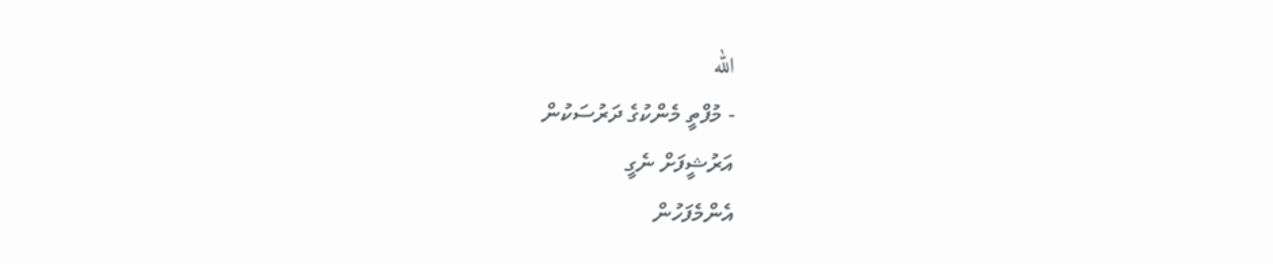الله
- މުފްތީ މެންކުގެ ދަރުސަކުން
އަރުޝީފަށް ނެގީ
އެންމެފަހުން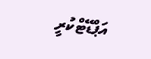އަޕްޑޭޓްކުރީ